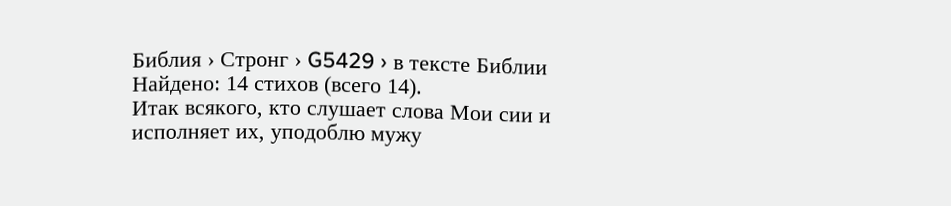Библия › Стронг › G5429 › в тексте Библии
Найдено: 14 стихов (всего 14).
Итак всякого, кто слушает слова Мои сии и исполняет их, уподоблю мужу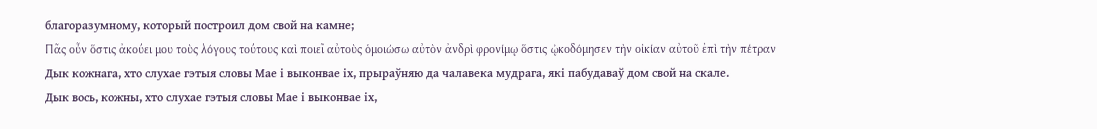благоразумному, который построил дом свой на камне;
Πᾶς οὖν ὅστις ἀκούει μου τοὺς λόγους τούτους καὶ ποιεῖ αὐτοὺς ὁμοιώσω αὐτὸν ἀνδρὶ φρονίμῳ ὅστις ᾠκοδόμησεν τὴν οἰκίαν αὐτοῦ ἐπὶ τὴν πέτραν
Дык кожнага, хто слухае гэтыя словы Мае і выконвае іх, прыраўняю да чалавека мудрага, які пабудаваў дом свой на скале.
Дык вось, кожны, хто слухае гэтыя словы Мае і выконвае іх,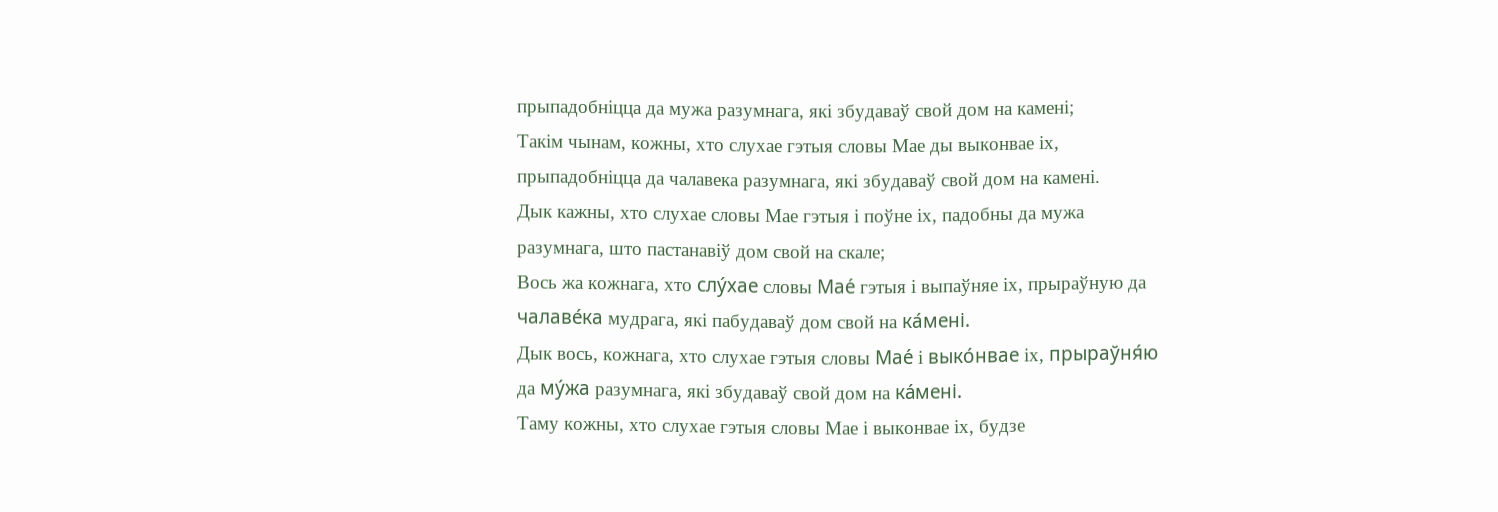прыпадобніцца да мужа разумнага, які збудаваў свой дом на камені;
Такім чынам, кожны, хто слухае гэтыя словы Мае ды выконвае іх, прыпадобніцца да чалавека разумнага, які збудаваў свой дом на камені.
Дык кажны, хто слухае словы Мае гэтыя і поўне іх, падобны да мужа разумнага, што пастанавіў дом свой на скале;
Вось жа кожнага, хто слу́хае словы Мае́ гэтыя і выпаўняе іх, прыраўную да чалаве́ка мудрага, які пабудаваў дом свой на ка́мені.
Дык вось, кожнага, хто слухае гэтыя словы Мае́ і выко́нвае іх, прыраўня́ю да му́жа разумнага, які збудаваў свой дом на ка́мені.
Таму кожны, хто слухае гэтыя словы Мае і выконвае іх, будзе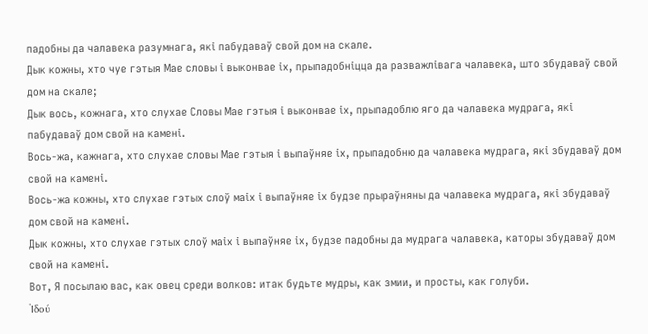падобны да чалавека разумнага, які пабудаваў свой дом на скале.
Дык кожны, хто чуе гэтыя Мае словы і выконвае іх, прыпадобніцца да разважлівага чалавека, што збудаваў свой дом на скале;
Дык вось, кожнага, хто слухае Словы Мае гэтыя і выконвае іх, прыпадоблю яго да чалавека мудрага, які пабудаваў дом свой на камені.
Вось-жа, кажнага, хто слухае словы Мае гэтыя і выпаўняе іх, прыпадобню да чалавека мудрага, які збудаваў дом свой на камені.
Вось-жа кожны, хто слухае гэтых слоў маіх і выпаўняе іх будзе прыраўняны да чалавека мудрага, які збудаваў дом свой на камені.
Дык кожны, хто слухае гэтых слоў маіх і выпаўняе іх, будзе падобны да мудрага чалавека, каторы збудаваў дом свой на камені.
Вот, Я посылаю вас, как овец среди волков: итак будьте мудры, как змии, и просты, как голуби.
Ἰδού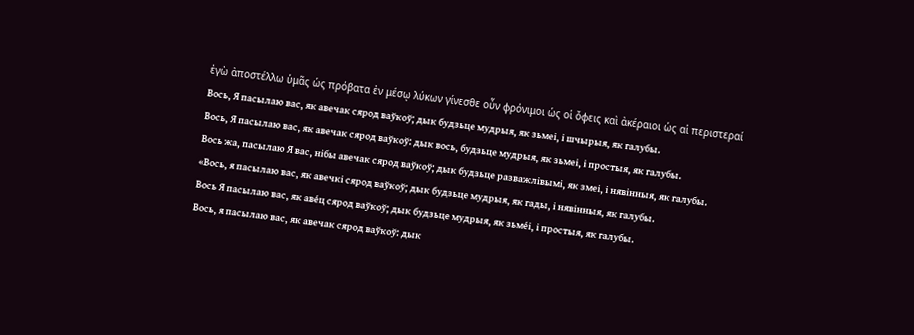ἐγὼ ἀποστέλλω ὑμᾶς ὡς πρόβατα ἐν μέσῳ λύκων γίνεσθε οὖν φρόνιμοι ὡς οἱ ὄφεις καὶ ἀκέραιοι ὡς αἱ περιστεραί
Вось, Я пасылаю вас, як авечак сярод ваўкоў; дык будзьце мудрыя, як зьмеі, і шчырыя, як галубы.
Вось, Я пасылаю вас, як авечак сярод ваўкоў: дык вось, будзьце мудрыя, як зьмеі, і простыя, як галубы.
Вось жа, пасылаю Я вас, нібы авечак сярод ваўкоў; дык будзьце разважлівымі, як змеі, і нявінныя, як галубы.
«Вось, я пасылаю вас, як авечкі сярод ваўкоў; дык будзьце мудрыя, як гады, і нявінныя, як галубы.
Вось Я пасылаю вас, як аве́ц сярод ваўкоў; дык будзьце мудрыя, як зьме́і, і простыя, як галубы.
Вось, я пасылаю вас, як авечак сярод ваўкоў: дык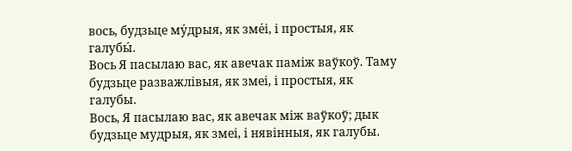вось, будзьце му́дрыя, як зме́і, і простыя, як галубы́.
Вось Я пасылаю вас, як авечак паміж ваўкоў. Таму будзьце разважлівыя, як змеі, і простыя, як галубы.
Вось, Я пасылаю вас, як авечак між ваўкоў; дык будзьце мудрыя, як змеі, і нявінныя, як галубы.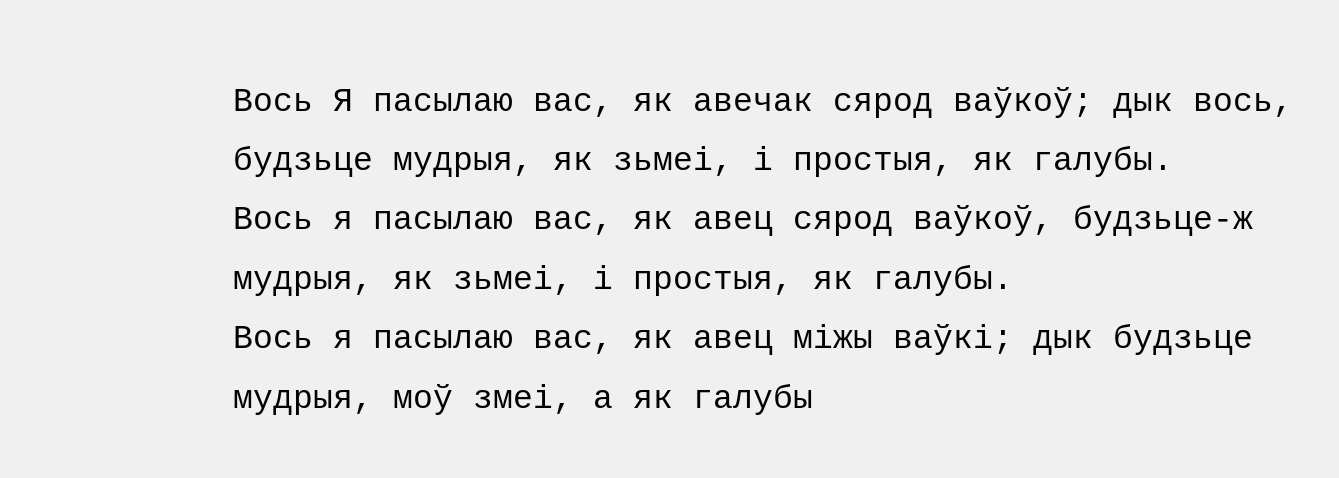Вось Я пасылаю вас, як авечак сярод ваўкоў; дык вось, будзьце мудрыя, як зьмеі, і простыя, як галубы.
Вось я пасылаю вас, як авец сярод ваўкоў, будзьце-ж мудрыя, як зьмеі, і простыя, як галубы.
Вось я пасылаю вас, як авец міжы ваўкі; дык будзьце мудрыя, моў змеі, а як галубы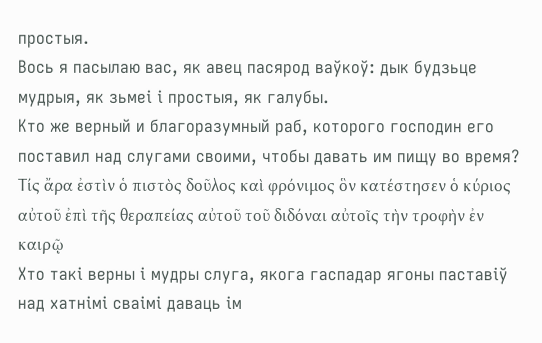простыя.
Вось я пасылаю вас, як авец пасярод ваўкоў: дык будзьце мудрыя, як зьмеі і простыя, як галубы.
Кто же верный и благоразумный раб, которого господин его поставил над слугами своими, чтобы давать им пищу во время?
Τίς ἄρα ἐστὶν ὁ πιστὸς δοῦλος καὶ φρόνιμος ὃν κατέστησεν ὁ κύριος αὐτοῦ ἐπὶ τῆς θεραπείας αὐτοῦ τοῦ διδόναι αὐτοῖς τὴν τροφὴν ἐν καιρῷ
Хто такі верны і мудры слуга, якога гаспадар ягоны паставіў над хатнімі сваімі даваць ім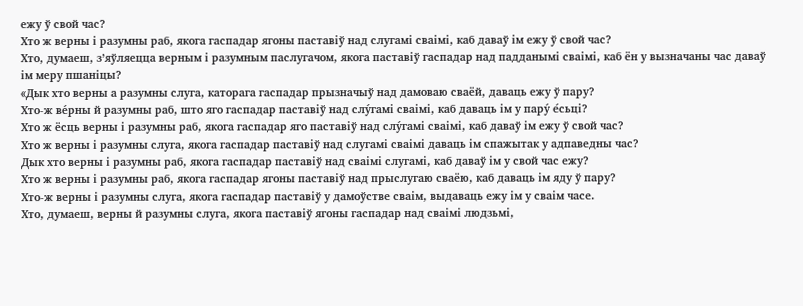ежу ў свой час?
Хто ж верны і разумны раб, якога гаспадар ягоны паставіў над слугамі сваімі, каб даваў ім ежу ў свой час?
Хто, думаеш, з’яўляецца верным і разумным паслугачом, якога паставіў гаспадар над падданымі сваімі, каб ён у вызначаны час даваў ім меру пшаніцы?
«Дык хто верны а разумны слуга, каторага гаспадар прызначыў над дамоваю сваёй, даваць ежу ў пару?
Хто-ж ве́рны й разумны раб, што яго гаспадар паставіў над слу́гамі сваімі, каб даваць ім у пару́ е́сьці?
Хто ж ёсць верны і разумны раб, якога гаспадар яго паставіў над слу́гамі сваімі, каб даваў ім ежу ў свой час?
Хто ж верны і разумны слуга, якога гаспадар паставіў над слугамі сваімі даваць ім спажытак у адпаведны час?
Дык хто верны і разумны раб, якога гаспадар паставіў над сваімі слугамі, каб даваў ім у свой час ежу?
Хто ж верны і разумны раб, якога гаспадар ягоны паставіў над прыслугаю сваёю, каб даваць ім яду ў пару?
Хто-ж верны і разумны слуга, якога гаспадар паставіў у дамоўстве сваім, выдаваць ежу ім у сваім часе.
Хто, думаеш, верны й разумны слуга, якога паставіў ягоны гаспадар над сваімі людзьмі,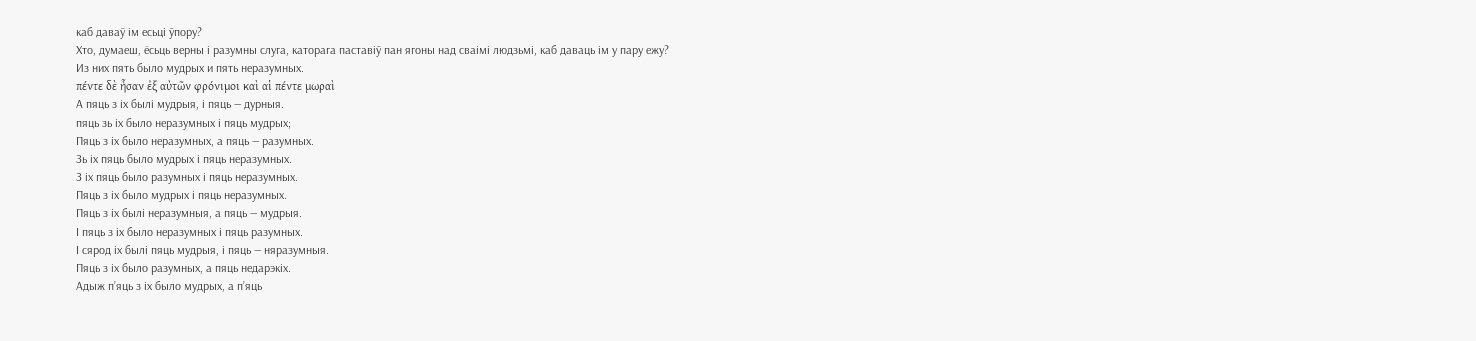каб даваў ім есьці ўпору?
Хто, думаеш, ёсьць верны і разумны слуга, каторага паставіў пан ягоны над сваімі людзьмі, каб даваць ім у пару ежу?
Из них пять было мудрых и пять неразумных.
πέντε δὲ ἦσαν ἐξ αὐτῶν φρόνιμοι καὶ αἱ πέντε μωραὶ
А пяць з іх былі мудрыя, і пяць — дурныя.
пяць зь іх было неразумных і пяць мудрых;
Пяць з іх было неразумных, а пяць — разумных.
Зь іх пяць было мудрых і пяць неразумных.
З іх пяць было разумных і пяць неразумных.
Пяць з іх было мудрых і пяць неразумных.
Пяць з іх былі неразумныя, а пяць — мудрыя.
І пяць з іх было неразумных і пяць разумных.
І сярод іх былі пяць мудрыя, і пяць — няразумныя.
Пяць з іх было разумных, а пяць недарэкіх.
Адыж п’яць з іх было мудрых, а п’яць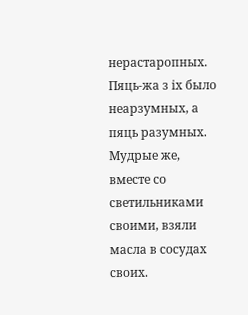нерастаропных.
Пяць-жа з іх было неарзумных, а пяць разумных.
Мудрые же, вместе со светильниками своими, взяли масла в сосудах своих.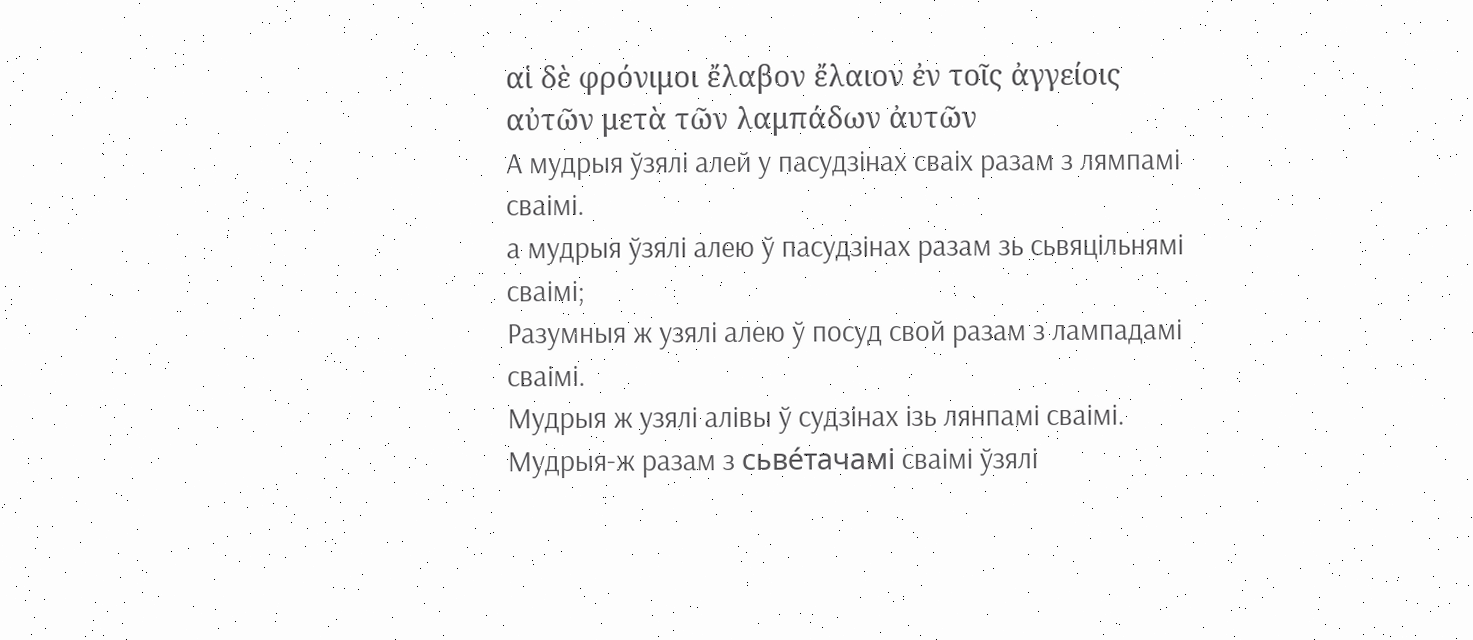αἱ δὲ φρόνιμοι ἔλαβον ἔλαιον ἐν τοῖς ἀγγείοις αὐτῶν μετὰ τῶν λαμπάδων ἀυτῶν
А мудрыя ўзялі алей у пасудзінах сваіх разам з лямпамі сваімі.
а мудрыя ўзялі алею ў пасудзінах разам зь сьвяцільнямі сваімі;
Разумныя ж узялі алею ў посуд свой разам з лампадамі сваімі.
Мудрыя ж узялі алівы ў судзінах ізь лянпамі сваімі.
Мудрыя-ж разам з сьве́тачамі сваімі ўзялі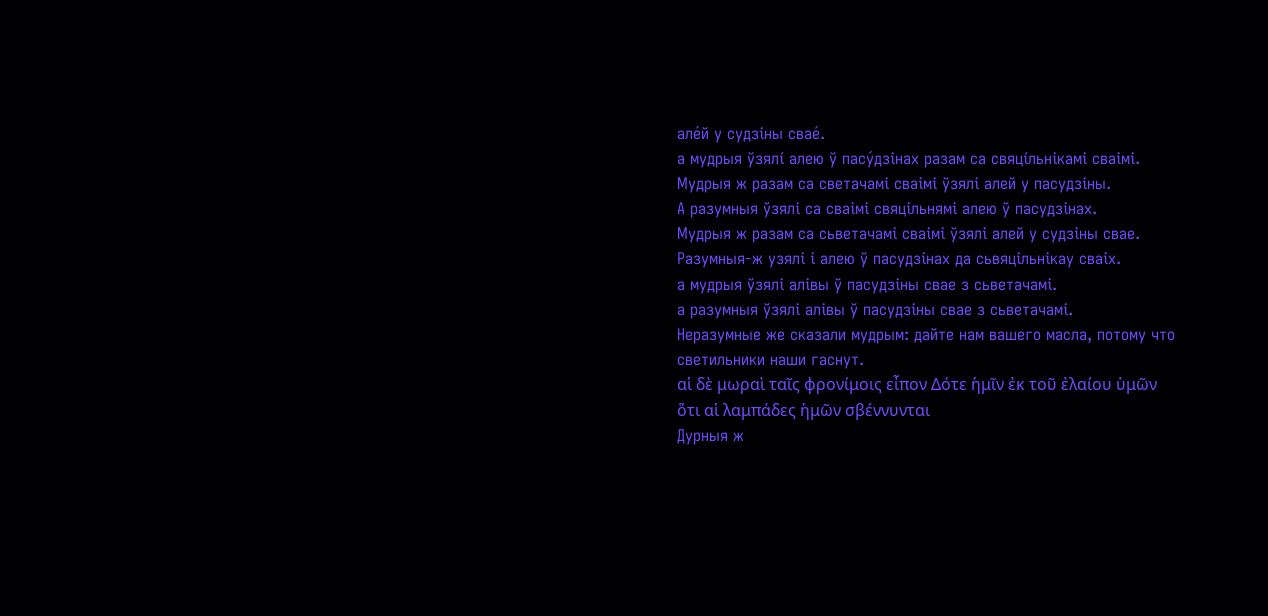але́й у судзіны свае́.
а мудрыя ўзялí алею ў пасу́дзінах разам са свяцíльнікамі сваімі.
Мудрыя ж разам са светачамі сваімі ўзялі алей у пасудзіны.
А разумныя ўзялі са сваімі свяцільнямі алею ў пасудзінах.
Мудрыя ж разам са сьветачамі сваімі ўзялі алей у судзіны свае.
Разумныя-ж узялі і алею ў пасудзінах да сьвяцільнікау сваіх.
а мудрыя ўзялі алівы ў пасудзіны свае з сьветачамі.
а разумныя ўзялі алівы ў пасудзіны свае з сьветачамі.
Неразумные же сказали мудрым: дайте нам вашего масла, потому что светильники наши гаснут.
αἱ δὲ μωραὶ ταῖς φρονίμοις εἶπον Δότε ἡμῖν ἐκ τοῦ ἐλαίου ὑμῶν ὅτι αἱ λαμπάδες ἡμῶν σβέννυνται
Дурныя ж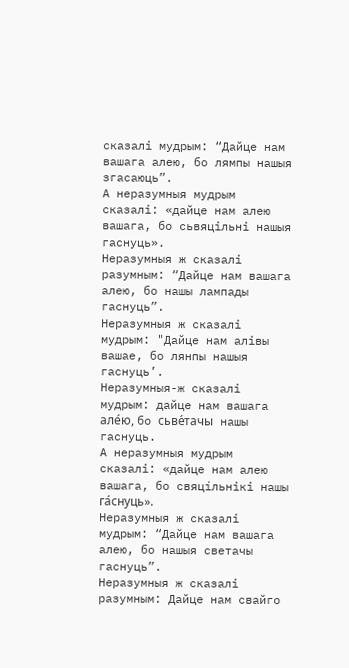сказалі мудрым: “Дайце нам вашага алею, бо лямпы нашыя згасаюць”.
А неразумныя мудрым сказалі: «дайце нам алею вашага, бо сьвяцільні нашыя гаснуць».
Неразумныя ж сказалі разумным: “Дайце нам вашага алею, бо нашы лампады гаснуць”.
Неразумныя ж сказалі мудрым: "Дайце нам алівы вашае, бо лянпы нашыя гаснуць’.
Неразумныя-ж сказалі мудрым: дайце нам вашага але́ю, бо сьве́тачы нашы гаснуць.
А неразумныя мудрым сказалі: «дайце нам алею вашага, бо свяцíльнікі нашы га́снуць».
Неразумныя ж сказалі мудрым: “Дайце нам вашага алею, бо нашыя светачы гаснуць”.
Неразумныя ж сказалі разумным: Дайце нам свайго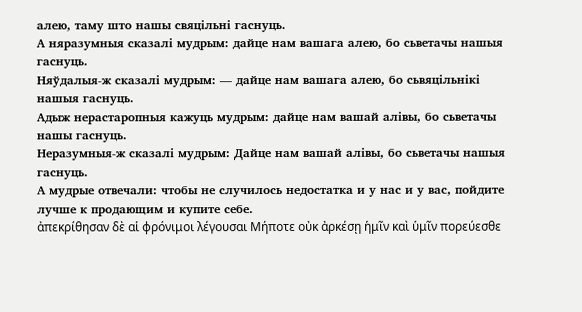алею, таму што нашы свяцільні гаснуць.
А няразумныя сказалі мудрым: дайце нам вашага алею, бо сьветачы нашыя гаснуць.
Няўдалыя-ж сказалі мудрым: — дайце нам вашага алею, бо сьвяцільнікі нашыя гаснуць.
Адыж нерастаропныя кажуць мудрым: дайце нам вашай алівы, бо сьветачы нашы гаснуць.
Неразумныя-ж сказалі мудрым: Дайце нам вашай алівы, бо сьветачы нашыя гаснуць.
А мудрые отвечали: чтобы не случилось недостатка и у нас и у вас, пойдите лучше к продающим и купите себе.
ἀπεκρίθησαν δὲ αἱ φρόνιμοι λέγουσαι Μήποτε οὐκ ἀρκέσῃ ἡμῖν καὶ ὑμῖν πορεύεσθε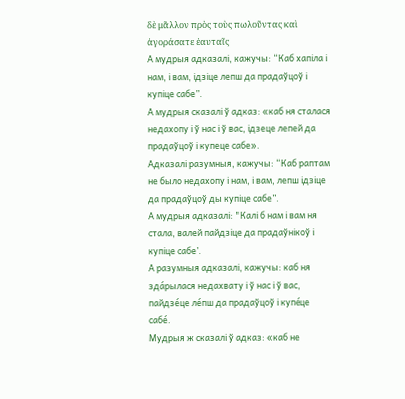δὲ μᾶλλον πρὸς τοὺς πωλοῦντας καὶ ἀγοράσατε ἑαυταῖς
А мудрыя адказалі, кажучы: “Каб хапіла і нам, і вам, ідзіце лепш да прадаўцоў і купіце сабе”.
А мудрыя сказалі ў адказ: «каб ня сталася недахопу і ў нас і ў вас, ідзеце лепей да прадаўцоў і купеце сабе».
Адказалі разумныя, кажучы: “Каб раптам не было недахопу і нам, і вам, лепш ідзіце да прадаўцоў ды купіце сабе”.
А мудрыя адказалі: "Калі б нам і вам ня стала, валей пайдзіце да прадаўнікоў і купіце сабе’.
А разумныя адказалі, кажучы: каб ня зда́рылася недахвату і ў нас і ў вас, пайдзе́це ле́пш да прадаўцоў і купе́це сабе́.
Мудрыя ж сказалі ў адказ: «каб не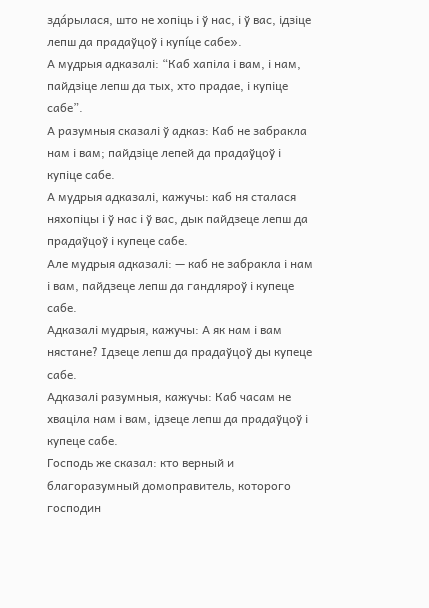зда́рылася, што не хопіць і ў нас, і ў вас, ідзіце лепш да прадаўцоў і купíце сабе».
А мудрыя адказалі: “Каб хапіла і вам, і нам, пайдзіце лепш да тых, хто прадае, і купіце сабе”.
А разумныя сказалі ў адказ: Каб не забракла нам і вам; пайдзіце лепей да прадаўцоў і купіце сабе.
А мудрыя адказалі, кажучы: каб ня сталася няхопіцы і ў нас і ў вас, дык пайдзеце лепш да прадаўцоў і купеце сабе.
Але мудрыя адказалі: — каб не забракла і нам і вам, пайдзеце лепш да гандляроў і купеце сабе.
Адказалі мудрыя, кажучы: А як нам і вам нястане? Ідзеце лепш да прадаўцоў ды купеце сабе.
Адказалі разумныя, кажучы: Каб часам не хваціла нам і вам, ідзеце лепш да прадаўцоў і купеце сабе.
Господь же сказал: кто верный и благоразумный домоправитель, которого господин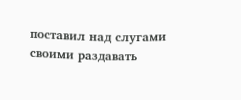поставил над слугами своими раздавать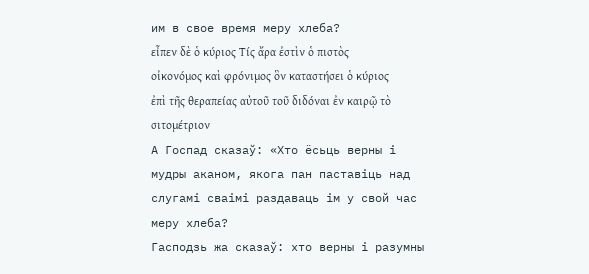им в свое время меру хлеба?
εἶπεν δὲ ὁ κύριος Τίς ἄρα ἐστὶν ὁ πιστὸς οἰκονόμος καὶ φρόνιμος ὃν καταστήσει ὁ κύριος ἐπὶ τῆς θεραπείας αὐτοῦ τοῦ διδόναι ἐν καιρῷ τὸ σιτομέτριον
А Госпад сказаў: «Хто ёсьць верны і мудры аканом, якога пан паставіць над слугамі сваімі раздаваць ім у свой час меру хлеба?
Гасподзь жа сказаў: хто верны і разумны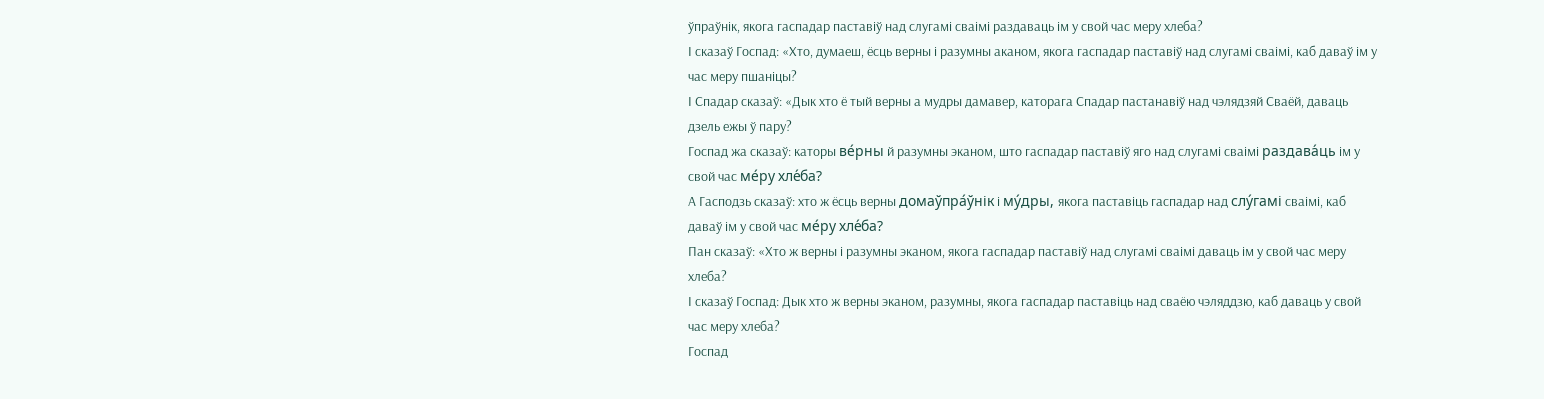ўпраўнік, якога гаспадар паставіў над слугамі сваімі раздаваць ім у свой час меру хлеба?
І сказаў Госпад: «Хто, думаеш, ёсць верны і разумны аканом, якога гаспадар паставіў над слугамі сваімі, каб даваў ім у час меру пшаніцы?
І Спадар сказаў: «Дык хто ё тый верны а мудры дамавер, каторага Спадар пастанавіў над чэлядзяй Сваёй, даваць дзель ежы ў пару?
Госпад жа сказаў: каторы ве́рны й разумны эканом, што гаспадар паставіў яго над слугамі сваімі раздава́ць ім у свой час ме́ру хле́ба?
А Гасподзь сказаў: хто ж ёсць верны домаўпра́ўнік і му́дры, якога паставіць гаспадар над слу́гамі сваімі, каб даваў ім у свой час ме́ру хле́ба?
Пан сказаў: «Хто ж верны і разумны эканом, якога гаспадар паставіў над слугамі сваімі даваць ім у свой час меру хлеба?
І сказаў Госпад: Дык хто ж верны эканом, разумны, якога гаспадар паставіць над сваёю чэляддзю, каб даваць у свой час меру хлеба?
Госпад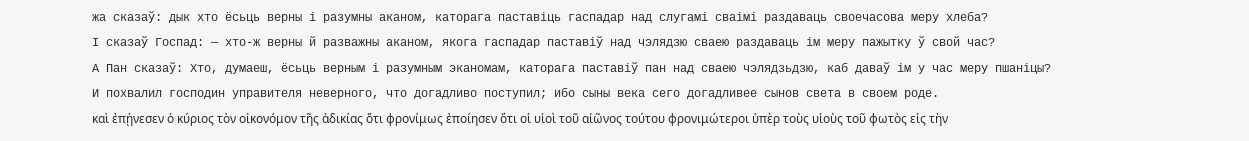жа сказаў: дык хто ёсьць верны і разумны аканом, каторага паставіць гаспадар над слугамі сваімі раздаваць своечасова меру хлеба?
І сказаў Госпад: — хто-ж верны й разважны аканом, якога гаспадар паставіў над чэлядзю сваею раздаваць ім меру пажытку ў свой час?
А Пан сказаў: Хто, думаеш, ёсьць верным і разумным эканомам, каторага паставіў пан над сваею чэлядзьдзю, каб даваў ім у час меру пшаніцы?
И похвалил господин управителя неверного, что догадливо поступил; ибо сыны века сего догадливее сынов света в своем роде.
καὶ ἐπῄνεσεν ὁ κύριος τὸν οἰκονόμον τῆς ἀδικίας ὅτι φρονίμως ἐποίησεν ὅτι οἱ υἱοὶ τοῦ αἰῶνος τούτου φρονιμώτεροι ὑπὲρ τοὺς υἱοὺς τοῦ φωτὸς εἰς τὴν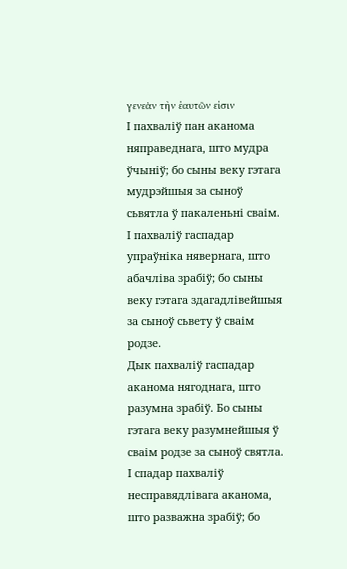γενεὰν τὴν ἑαυτῶν εἰσιν
І пахваліў пан аканома няправеднага, што мудра ўчыніў; бо сыны веку гэтага мудрэйшыя за сыноў сьвятла ў пакаленьні сваім.
І пахваліў гаспадар упраўніка нявернага, што абачліва зрабіў; бо сыны веку гэтага здагадлівейшыя за сыноў сьвету ў сваім родзе.
Дык пахваліў гаспадар аканома нягоднага, што разумна зрабіў. Бо сыны гэтага веку разумнейшыя ў сваім родзе за сыноў святла.
І спадар пахваліў несправядлівага аканома, што разважна зрабіў; бо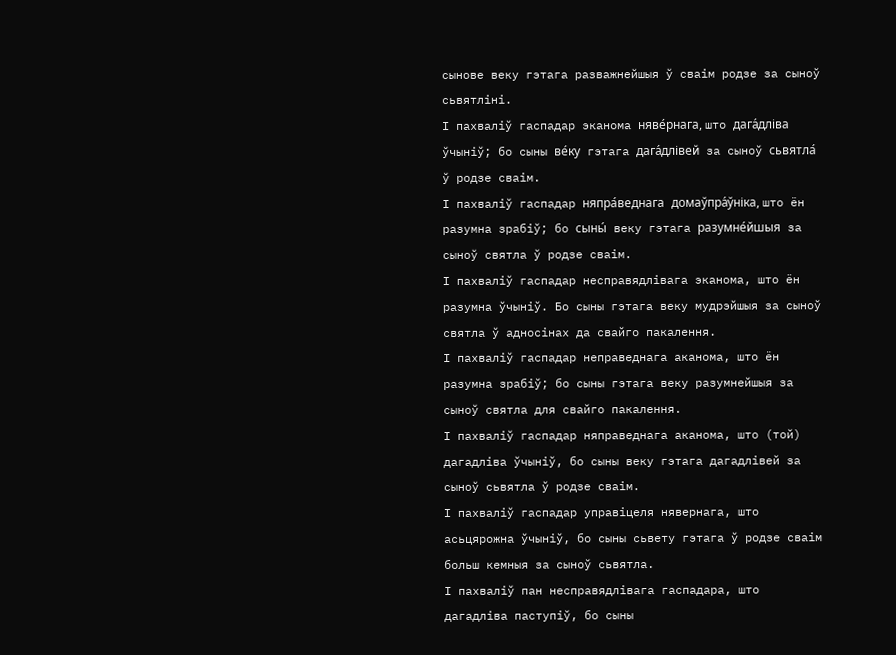сынове веку гэтага разважнейшыя ў сваім родзе за сыноў сьвятліні.
І пахваліў гаспадар эканома няве́рнага, што дага́дліва ўчыніў; бо сыны ве́ку гэтага дага́длівей за сыноў сьвятла́ ў родзе сваім.
І пахваліў гаспадар няпра́веднага домаўпра́ўніка, што ён разумна зрабіў; бо сыны́ веку гэтага разумне́йшыя за сыноў святла ў родзе сваім.
І пахваліў гаспадар несправядлівага эканома, што ён разумна ўчыніў. Бо сыны гэтага веку мудрэйшыя за сыноў святла ў адносінах да свайго пакалення.
І пахваліў гаспадар неправеднага аканома, што ён разумна зрабіў; бо сыны гэтага веку разумнейшыя за сыноў святла для свайго пакалення.
І пахваліў гаспадар няправеднага аканома, што (той) дагадліва ўчыніў, бо сыны веку гэтага дагадлівей за сыноў сьвятла ў родзе сваім.
І пахваліў гаспадар управіцеля нявернага, што асьцярожна ўчыніў, бо сыны сьвету гэтага ў родзе сваім больш кемныя за сыноў сьвятла.
І пахваліў пан несправядлівага гаспадара, што дагадліва паступіў, бо сыны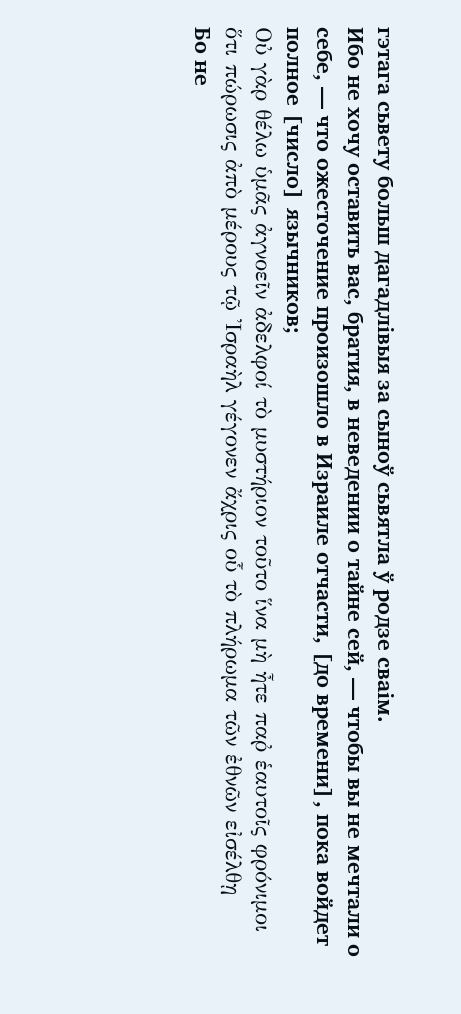гэтага сьвету больш дагадлівыя за сыноў сьвятла ў родзе сваім.
Ибо не хочу оставить вас, братия, в неведении о тайне сей, — чтобы вы не мечтали о себе, — что ожесточение произошло в Израиле отчасти, [до времени], пока войдет полное [число] язычников;
Οὐ γὰρ θέλω ὑμᾶς ἀγνοεῖν ἀδελφοί τὸ μυστήριον τοῦτο ἵνα μὴ ἦτε παῤ ἑαυτοῖς φρόνιμοι ὅτι πώρωσις ἀπὸ μέρους τῷ Ἰσραὴλ γέγονεν ἄχρις οὗ τὸ πλήρωμα τῶν ἐθνῶν εἰσέλθῃ
Бо не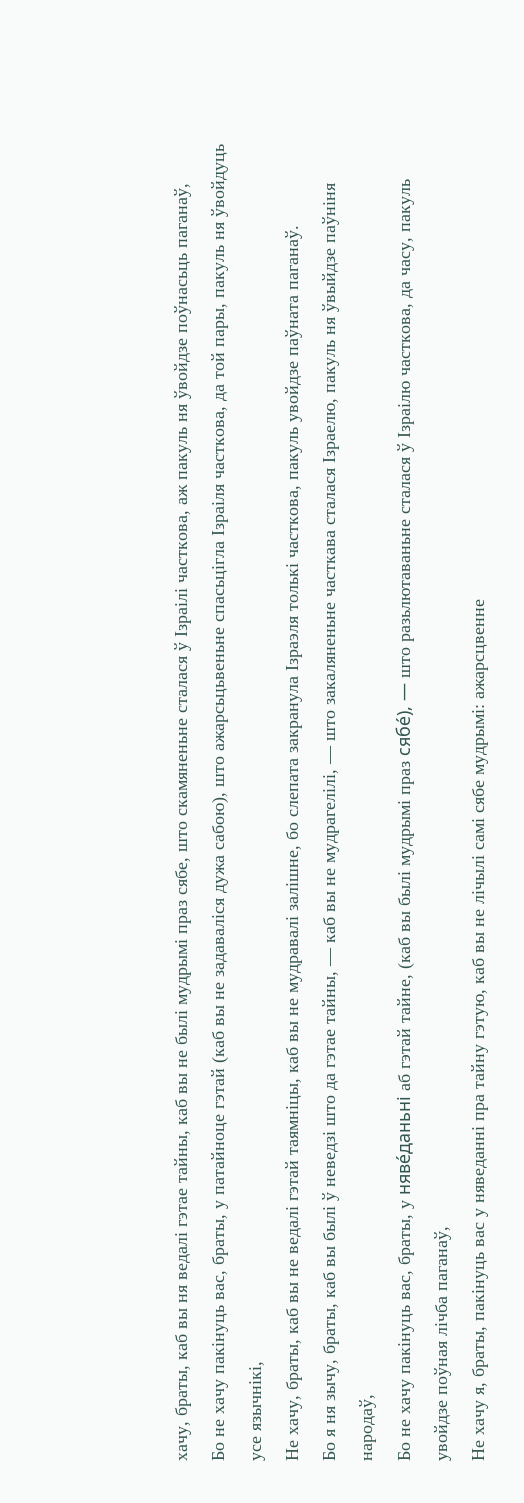хачу, браты, каб вы ня ведалі гэтае тайны, каб вы не былі мудрымі праз сябе, што скамяненьне сталася ў Ізраілі часткова, аж пакуль ня ўвойдзе поўнасьць паганаў,
Бо не хачу пакінуць вас, браты, у патайноце гэтай (каб вы не задаваліся дужа сабою), што ажарсьцьвеньне спасьцігла Ізраіля часткова, да той пары, пакуль ня ўвойдуць усе язычнікі,
Не хачу, браты, каб вы не ведалі гэтай таямніцы, каб вы не мудравалі залішне, бо слепата закранула Ізраэля толькі часткова, пакуль увойдзе паўната паганаў.
Бо я ня зычу, браты, каб вы былі ў неведзі што да гэтае тайны, — каб вы не мудрагелілі, — што закаляненьне часткава сталася Ізраелю, пакуль ня ўвыйдзе паўніня народаў,
Бо не хачу пакінуць вас, браты, у няве́даньні аб гэтай тайне, (каб вы былі мудрымі праз сябе́), — што разьлютаваньне сталася ў Ізраілю часткова, да часу, пакуль увойдзе поўная лічба паганаў,
Не хачу я, браты, пакінуць вас у няведанні пра тайну гэтую, каб вы не лічылі самі сябе мудрымі: ажарсцвенне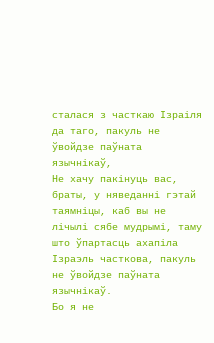сталася з часткаю Ізраіля да таго, пакуль не ўвойдзе паўната язычнікаў,
Не хачу пакінуць вас, браты, у няведанні гэтай таямніцы, каб вы не лічылі сябе мудрымі, таму што ўпартасць ахапіла Ізраэль часткова, пакуль не ўвойдзе паўната язычнікаў.
Бо я не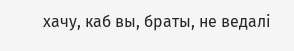хачу, каб вы, браты, не ведалі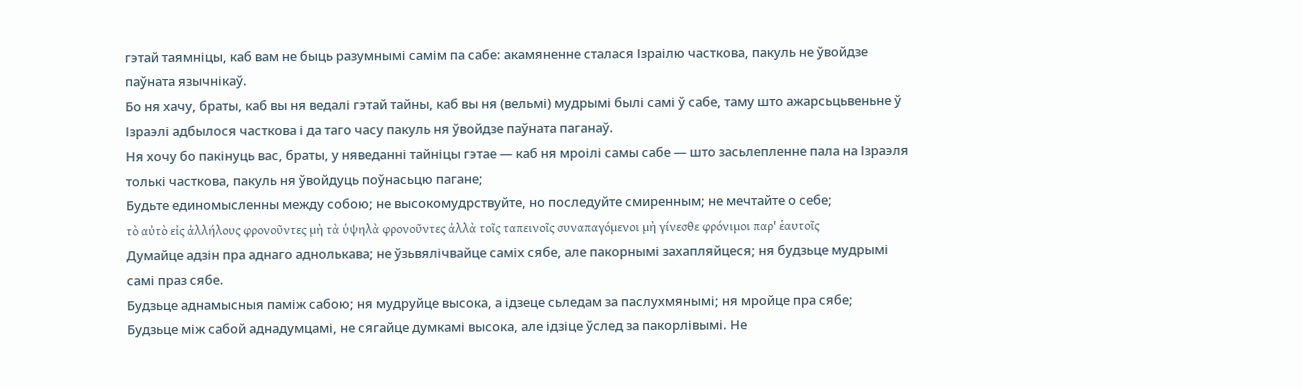гэтай таямніцы, каб вам не быць разумнымі самім па сабе: акамяненне сталася Ізраілю часткова, пакуль не ўвойдзе паўната язычнікаў.
Бо ня хачу, браты, каб вы ня ведалі гэтай тайны, каб вы ня (вельмі) мудрымі былі самі ў сабе, таму што ажарсьцьвеньне ў Ізраэлі адбылося часткова і да таго часу пакуль ня ўвойдзе паўната паганаў.
Ня хочу бо пакінуць вас, браты, у няведанні тайніцы гэтае — каб ня мроілі самы сабе — што засьлепленне пала на Ізраэля толькі часткова, пакуль ня ўвойдуць поўнасьцю пагане;
Будьте единомысленны между собою; не высокомудрствуйте, но последуйте смиренным; не мечтайте о себе;
τὸ αὐτὸ εἰς ἀλλήλους φρονοῦντες μὴ τὰ ὑψηλὰ φρονοῦντες ἀλλὰ τοῖς ταπεινοῖς συναπαγόμενοι μὴ γίνεσθε φρόνιμοι παρ' ἑαυτοῖς
Думайце адзін пра аднаго аднолькава; не ўзьвялічвайце саміх сябе, але пакорнымі захапляйцеся; ня будзьце мудрымі самі праз сябе.
Будзьце аднамысныя паміж сабою; ня мудруйце высока, а ідзеце сьледам за паслухмянымі; ня мройце пра сябе;
Будзьце між сабой аднадумцамі, не сягайце думкамі высока, але ідзіце ўслед за пакорлівымі. Не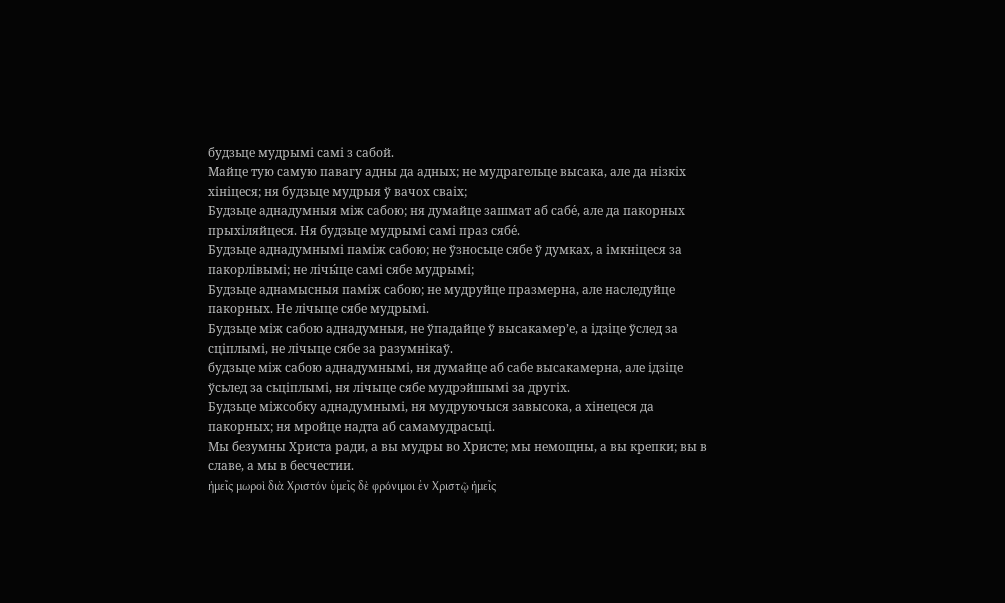будзьце мудрымі самі з сабой.
Майце тую самую павагу адны да адных; не мудрагельце высака, але да нізкіх хініцеся; ня будзьце мудрыя ў вачох сваіх;
Будзьце аднадумныя між сабою; ня думайце зашмат аб сабе́, але да пакорных прыхіляйцеся. Ня будзьце мудрымі самі праз сябе́.
Будзьце аднадумнымі паміж сабою; не ўзносьце сябе ў думках, а імкніцеся за пакорлівымі; не лічы́це самі сябе мудрымі;
Будзьце аднамысныя паміж сабою; не мудруйце празмерна, але наследуйце пакорных. Не лічыце сябе мудрымі.
Будзьце між сабою аднадумныя, не ўпадайце ў высакамер’е, а ідзіце ўслед за сціплымі, не лічыце сябе за разумнікаў.
будзьце між сабою аднадумнымі, ня думайце аб сабе высакамерна, але ідзіце ўсьлед за сьціплымі, ня лічыце сябе мудрэйшымі за другіх.
Будзьце міжсобку аднадумнымі, ня мудруючыся завысока, а хінецеся да пакорных; ня мройце надта аб самамудрасьці.
Мы безумны Христа ради, а вы мудры во Христе; мы немощны, а вы крепки; вы в славе, а мы в бесчестии.
ἡμεῖς μωροὶ διὰ Χριστόν ὑμεῖς δὲ φρόνιμοι ἐν Χριστῷ ἡμεῖς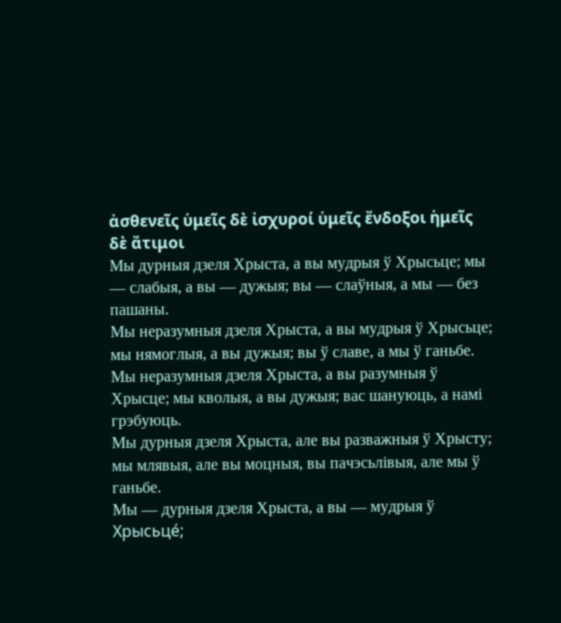ἀσθενεῖς ὑμεῖς δὲ ἰσχυροί ὑμεῖς ἔνδοξοι ἡμεῖς δὲ ἄτιμοι
Мы дурныя дзеля Хрыста, а вы мудрыя ў Хрысьце; мы — слабыя, а вы — дужыя; вы — слаўныя, а мы — без пашаны.
Мы неразумныя дзеля Хрыста, а вы мудрыя ў Хрысьце; мы нямоглыя, а вы дужыя; вы ў славе, а мы ў ганьбе.
Мы неразумныя дзеля Хрыста, а вы разумныя ў Хрысце; мы кволыя, а вы дужыя; вас шануюць, а намі грэбуюць.
Мы дурныя дзеля Хрыста, але вы разважныя ў Хрысту; мы млявыя, але вы моцныя, вы пачэсьлівыя, але мы ў ганьбе.
Мы — дурныя дзеля Хрыста, а вы — мудрыя ў Хрысьце́;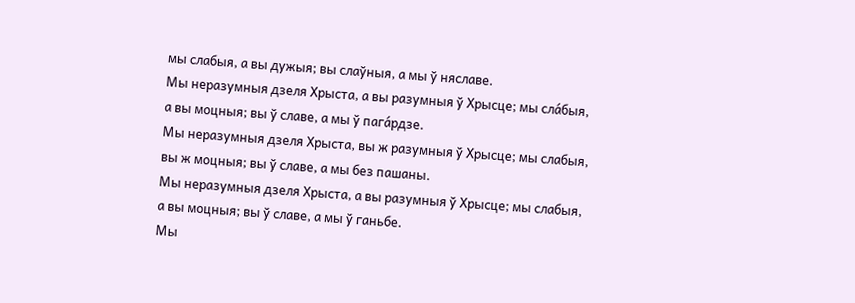мы слабыя, а вы дужыя; вы слаўныя, а мы ў няславе.
Мы неразумныя дзеля Хрыста, а вы разумныя ў Хрысце; мы сла́быя, а вы моцныя; вы ў славе, а мы ў пага́рдзе.
Мы неразумныя дзеля Хрыста, вы ж разумныя ў Хрысце; мы слабыя, вы ж моцныя; вы ў славе, а мы без пашаны.
Мы неразумныя дзеля Хрыста, а вы разумныя ў Хрысце; мы слабыя, а вы моцныя; вы ў славе, а мы ў ганьбе.
Мы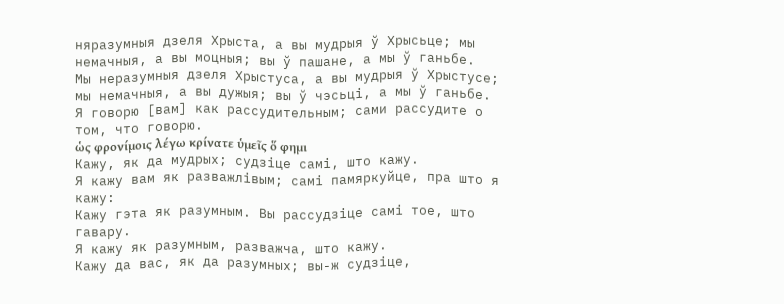няразумныя дзеля Хрыста, а вы мудрыя ў Хрысьце; мы немачныя, а вы моцныя; вы ў пашане, а мы ў ганьбе.
Мы неразумныя дзеля Хрыстуса, а вы мудрыя ў Хрыстусе; мы немачныя, а вы дужыя; вы ў чэсьці, а мы ў ганьбе.
Я говорю [вам] как рассудительным; сами рассудите о том, что говорю.
ὡς φρονίμοις λέγω κρίνατε ὑμεῖς ὅ φημι
Кажу, як да мудрых; судзіце самі, што кажу.
Я кажу вам як разважлівым; самі памяркуйце, пра што я кажу:
Кажу гэта як разумным. Вы рассудзіце самі тое, што гавару.
Я кажу як разумным, разважча, што кажу.
Кажу да вас, як да разумных; вы-ж судзіце,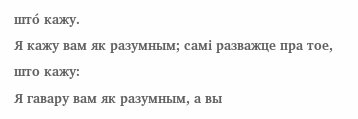што́ кажу.
Я кажу вам як разумным; самі разважце пра тое, што кажу:
Я гавару вам як разумным, а вы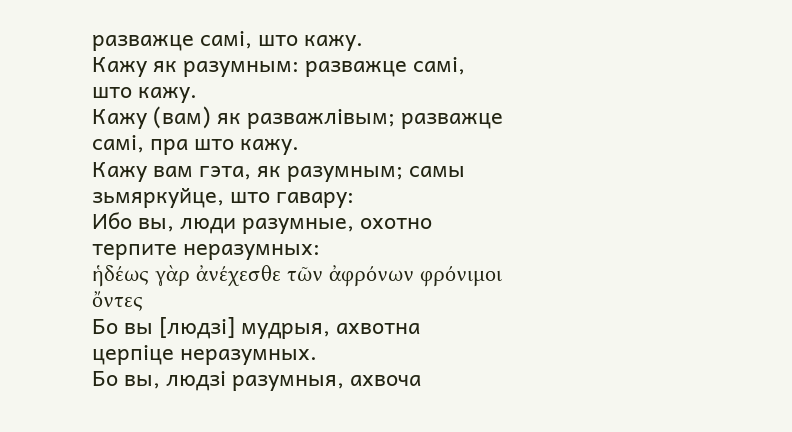разважце самі, што кажу.
Кажу як разумным: разважце самі, што кажу.
Кажу (вам) як разважлівым; разважце самі, пра што кажу.
Кажу вам гэта, як разумным; самы зьмяркуйце, што гавару:
Ибо вы, люди разумные, охотно терпите неразумных:
ἡδέως γὰρ ἀνέχεσθε τῶν ἀφρόνων φρόνιμοι ὄντες
Бо вы [людзі] мудрыя, ахвотна церпіце неразумных.
Бо вы, людзі разумныя, ахвоча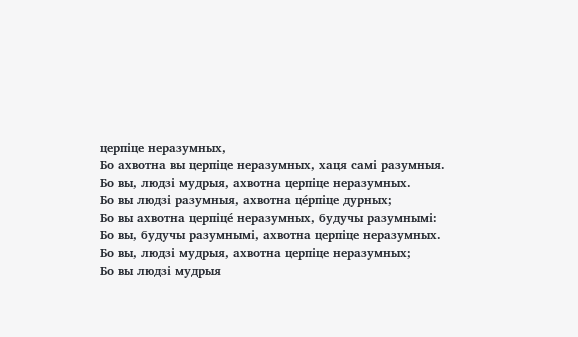церпіце неразумных,
Бо ахвотна вы церпіце неразумных, хаця самі разумныя.
Бо вы, людзі мудрыя, ахвотна церпіце неразумных.
Бо вы людзі разумныя, ахвотна це́рпіце дурных;
Бо вы ахвотна церпіце́ неразумных, будучы разумнымі:
Бо вы, будучы разумнымі, ахвотна церпіце неразумных.
Бо вы, людзі мудрыя, ахвотна церпіце неразумных;
Бо вы людзі мудрыя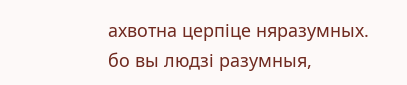ахвотна церпіце няразумных.
бо вы людзі разумныя,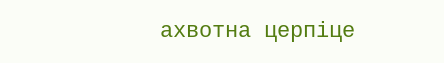ахвотна церпіце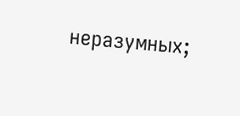неразумных;